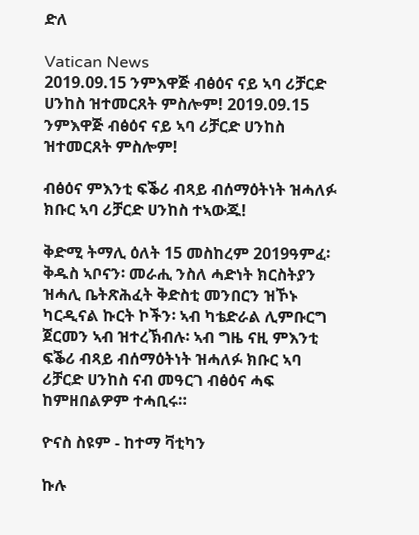ድለ

Vatican News
2019.09.15 ንምእዋጅ ብፅዕና ናይ ኣባ ሪቻርድ ሀንከስ ዝተመርጸት ምስሎም! 2019.09.15 ንምእዋጅ ብፅዕና ናይ ኣባ ሪቻርድ ሀንከስ ዝተመርጸት ምስሎም!

ብፅዕና ምእንቲ ፍቕሪ ብጻይ ብሰማዕትነት ዝሓለፉ ክቡር ኣባ ሪቻርድ ሀንከስ ተኣውጁ!

ቅድሚ ትማሊ ዕለት 15 መስከረም 2019ዓምፈ፡ ቅዱስ ኣቦናን፡ መራሒ ንስለ ሓድነት ክርስትያን ዝሓሊ ቤትጽሕፈት ቅድስቲ መንበርን ዝኾኑ ካርዲናል ኩርት ኮችን፡ ኣብ ካቴድራል ሊምቡርግ ጀርመን ኣብ ዝተረኽብሉ፡ ኣብ ግዜ ናዚ ምእንቲ ፍቕሪ ብጻይ ብሰማዕትነት ዝሓለፉ ክቡር ኣባ ሪቻርድ ሀንከስ ናብ መዓርገ ብፅዕና ሓፍ ከምዘበልዎም ተሓቢሩ።

ዮናስ ስዩም - ከተማ ቫቲካን

ኩሉ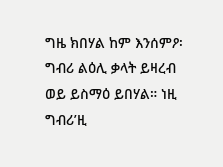ግዜ ክበሃል ከም እንሰምዖ፡ ግብሪ ልዕሊ ቃላት ይዛረብ ወይ ይስማዕ ይበሃል። ነዚ ግብሪ’ዚ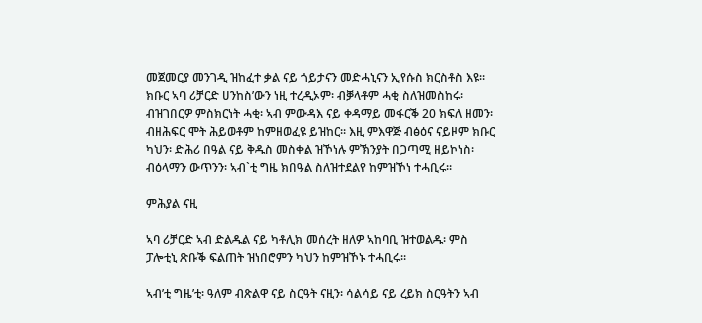መጀመርያ መንገዲ ዝከፈተ ቃል ናይ ጎይታናን መድሓኒናን ኢየሱስ ክርስቶስ እዩ። ክቡር ኣባ ሪቻርድ ሀንከስ’ውን ነዚ ተረዲኦም፡ ብቓላቶም ሓቂ ስለዝመስከሩ፡ ብዝገበርዎ ምስክርነት ሓቂ፡ ኣብ ምውዳእ ናይ ቀዳማይ መፋርቕ 20 ክፍለ ዘመን፡ ብዘሕፍር ሞት ሕይወቶም ከምዘወፈዩ ይዝከር። እዚ ምእዋጅ ብፅዕና ናይዞም ክቡር ካህን፡ ድሕሪ በዓል ናይ ቅዱስ መስቀል ዝኾነሉ ምኽንያት በጋጣሚ ዘይኮነስ፡ ብዕላማን ውጥንን፡ ኣብ`ቲ ግዜ ክበዓል ስለዝተደልየ ከምዝኾነ ተሓቢሩ።

ምሕያል ናዚ

ኣባ ሪቻርድ ኣብ ድልዱል ናይ ካቶሊክ መሰረት ዘለዎ ኣከባቢ ዝተወልዱ፡ ምስ ፓሎቲኒ ጽቡቕ ፍልጠት ዝነበሮምን ካህን ከምዝኾኑ ተሓቢሩ።

ኣብ’ቲ ግዜ’ቲ፡ ዓለም ብጽልዋ ናይ ስርዓት ናዚን፡ ሳልሳይ ናይ ረይክ ስርዓትን ኣብ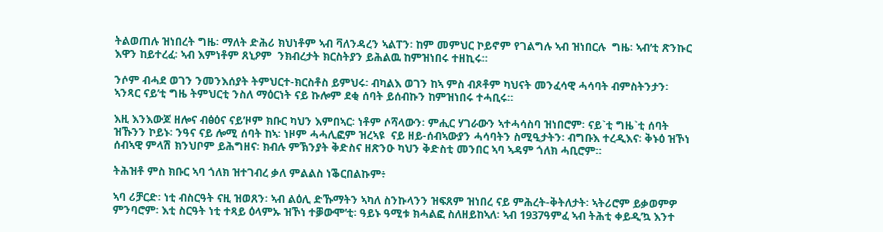ትልወጠሉ ዝነበረት ግዜ፡ ማለት ድሕሪ ክህነቶም ኣብ ቫለንዳረን ኣልፐን፡ ከም መምህር ኮይኖም የገልግሉ ኣብ ዝነበርሉ  ግዜ፡ ኣብ’ቲ ጽንኩር እዋን ከይተረፈ፡ ኣብ እምነቶም ጸኒዖም  ንክብረታት ክርስትያን ይሕልዉ ከምዝነበሩ ተዘኪሩ።

ንሶም ብሓደ ወገን ንመንእሰያት ትምህርተ-ክርስቶስ ይምህሩ፡ ብካልእ ወገን ከኣ ምስ ብጾቶም ካህናት መንፈሳዊ ሓሳባት ብምስትንታን፡ ኣንጻር ናይ’ቲ ግዜ ትምህርቲ ንስለ ማዕርነት ናይ ኩሎም ደቂ ሰባት ይሰብኩን ከምዝነበሩ ተሓቢሩ።

እዚ እንእውጆ ዘሎና ብፅዕና ናይ’ዞም ክቡር ካህን እምበኣር፡ ነቶም ሶሻላውን፡ ምሒር ሃገራውን ኣተሓሳስባ ዝነበሮም፡ ናይ`ቲ ግዜ`ቲ ሰባት ዝኹንን ኮይኑ፡ ንዓና ናይ ሎሚ ሰባት ከኣ፡ ነዞም ሓሓሊፎም ዝረኣዩ  ናይ ዘይ-ሰብኣውያን ሓሳባትን ስሚዒታትን፡ ብግቡእ ተረዲእና፡ ቅኑዕ ዝኾነ ሰብኣዊ ምላሽ ክንህቦም ይሕግዘና፡ ክብሉ ምኽንያት ቅድስና ዘጽንዑ ካህን ቅድስቲ መንበር ኣባ ኣዳም ጎለክ ሓቢሮም።

ትሕዝቶ ምስ ክቡር ኣባ ጎለክ ዝተገብረ ቃለ ምልልስ ነቕርበልኩም፥

ኣባ ሪቻርድ፡ ነቲ ብስርዓት ናዚ ዝወጸን፡ ኣብ ልዕሊ ድኹማትን ኣካለ ስንኩላንን ዝፍጸም ዝነበረ ናይ ምሕረት-ቅትለታት፡ ኣትሪሮም ይቃወምዎ ምንባሮም፡ እቲ ስርዓት ነቲ ተጻይ ዕላምኡ ዝኾነ ተቓውሞ’ቲ፡ ዓይኑ ዓሚቱ ክሓልፎ ስለዘይከኣለ፡ ኣብ 1937ዓምፈ ኣብ ትሕቲ ቀይዲ’ኳ እንተ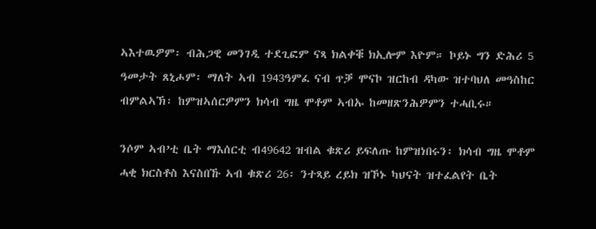ኣእተዉዎም፡ ብሕጋዊ መንገዲ ተደጊፎም ናጻ ክልቀቑ ክኢሎም እዮም። ኮይኑ ግን ድሕሪ 5 ዓመታት ጸኒሖም፡ ማለት ኣብ 1943ዓምፈ ናብ ጥቓ ሞናኮ ዝርከብ ዳካው ዝተባህለ መዓስከር ብምልኣኽ፡ ከምዝኣሰርዎምን ክሳብ ግዜ ሞቶም ኣብኡ ከመዘጽንሕዎምን ተሓቢሩ።

ንሶም ኣብ’ቲ ቤት ማእሰርቲ ብ49642 ዝብል ቁጽሪ ይፍለጡ ከምዝነበሩን፡ ክሳብ ግዜ ሞቶም ሓቂ ክርስቶስ እናስበኹ ኣብ ቁጽሪ 26፡ ንተጻይ ረይክ ዝኾኑ ካህናት ዝተፈልየት ቤት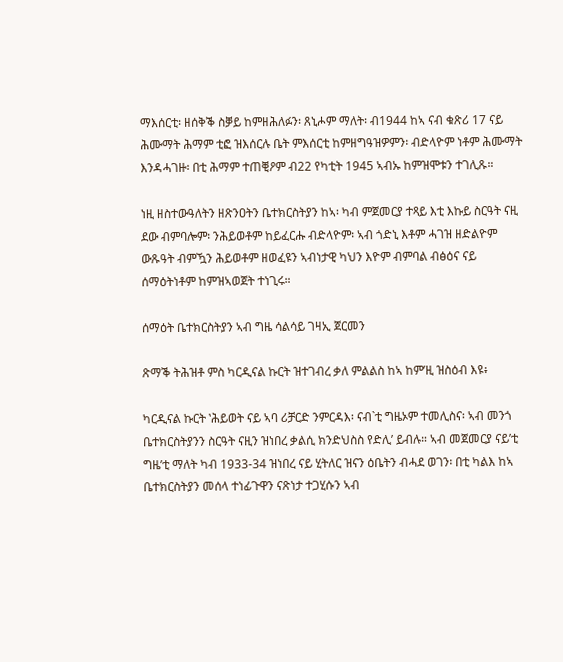ማእሰርቲ፡ ዘሰቅቕ ስቓይ ከምዘሕለፉን፡ ጸኒሖም ማለት፡ ብ1944 ከኣ ናብ ቁጽሪ 17 ናይ ሕሙማት ሕማም ቲፎ ዝእሰርሉ ቤት ምእሰርቲ ከምዘግዓዝዎምን፡ ብድላዮም ነቶም ሕሙማት እንዳሓገዙ፡ በቲ ሕማም ተጠቒዖም ብ22 የካቲት 1945 ኣብኡ ከምዝሞቱን ተገሊጹ።

ነዚ ዘስተውዓለትን ዘጽንዐትን ቤተክርስትያን ከኣ፡ ካብ ምጀመርያ ተጻይ እቲ እኩይ ስርዓት ናዚ ደው ብምባሎም፡ ንሕይወቶም ከይፈርሑ ብድላዮም፡ ኣብ ጎድኒ እቶም ሓገዝ ዘድልዮም ውጹዓት ብምዃን ሕይወቶም ዘወፈዩን ኣብነታዊ ካህን እዮም ብምባል ብፅዕና ናይ ሰማዕትነቶም ከምዝኣወጀት ተነጊሩ።

ሰማዕት ቤተክርስትያን ኣብ ግዜ ሳልሳይ ገዛኢ ጀርመን

ጽማቕ ትሕዝቶ ምስ ካርዲናል ኩርት ዝተገብረ ቃለ ምልልስ ከኣ ከም’ዚ ዝስዕብ እዩ፥

ካርዲናል ኩርት ʽሕይወት ናይ ኣባ ሪቻርድ ንምርዳእ፡ ናብ`ቲ ግዜኦም ተመሊስና፡ ኣብ መንጎ ቤተክርስትያንን ስርዓት ናዚን ዝነበረ ቃልሲ ክንድህስስ የድሊʼ ይብሉ። ኣብ መጀመርያ ናይ’ቲ ግዜ’ቲ ማለት ካብ 1933-34 ዝነበረ ናይ ሂትለር ዝናን ዕቤትን ብሓደ ወገን፡ በቲ ካልእ ከኣ ቤተክርስትያን መሰላ ተነፊጉዋን ናጽነታ ተጋሂሱን ኣብ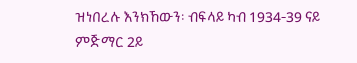ዝነበረሉ እንክኸውን፡ ብፍላይ ካብ 1934-39 ናይ ምጅማር 2ይ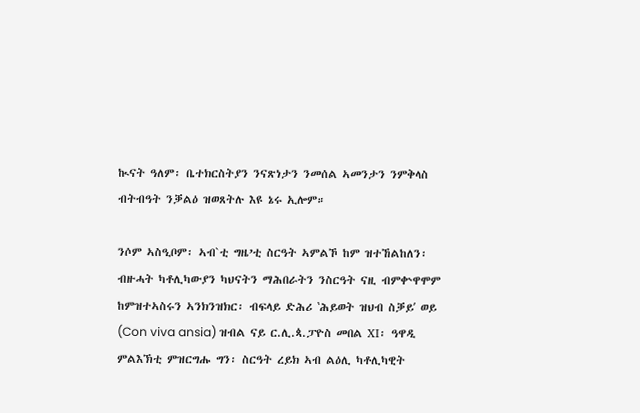ኲናት ዓለም፡ ቤተክርስትያን ንናጽነታን ንመሰል ኣመንታን ንምቅላስ ብትብዓት ንቓልዕ ዝወጸትሉ እዩ ኔሩ ኢሎም።

ንሶም ኣስዒቦም፡ ኣብ`ቲ ግዜ’ቲ ስርዓት ኣምልኾ ከም ዝተኸልከለን፡ ብዙሓት ካቶሊካውያን ካህናትን ማሕበራትን ንስርዓት ናዚ ብምቍዋሞም ከምዝተኣስሩን ኣንክንዝክር፡ ብፍላይ ድሕሪ ʽሕይወት ዝህብ ስቓይʼ ወይ (Con viva ansia) ዝብል ናይ ር.ሊ.ጳ.ፓዮስ መበል XI፡ ዓዋዲ ምልእኽቲ ምዝርግሑ ግን፡ ስርዓት ረይክ ኣብ ልዕሊ ካቶሊካዊት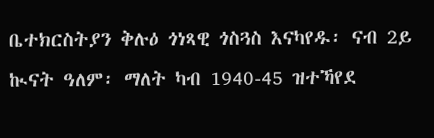ቤተክርስትያን ቅሉዕ ጎነጻዊ ጎስጓስ እናካየዱ፡ ናብ 2ይ ኲናት ዓለም፡ ማለት ካብ 1940-45 ዝተኻየደ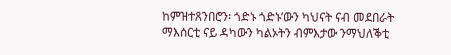ከምዝተጸንበሮን፡ ጎድኑ ጎድኑ’ውን ካህናት ናብ መደበራት ማእሰርቲ ናይ ዳካውን ካልኦትን ብምእታው ንማህለቕቲ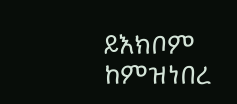ይእክቦም ከምዝነበረ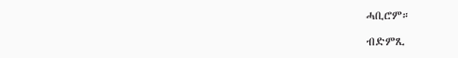ሓቢሮም።

ብድምጺ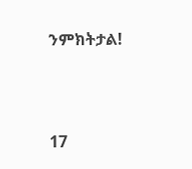ንምክትታል!



17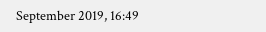September 2019, 16:49